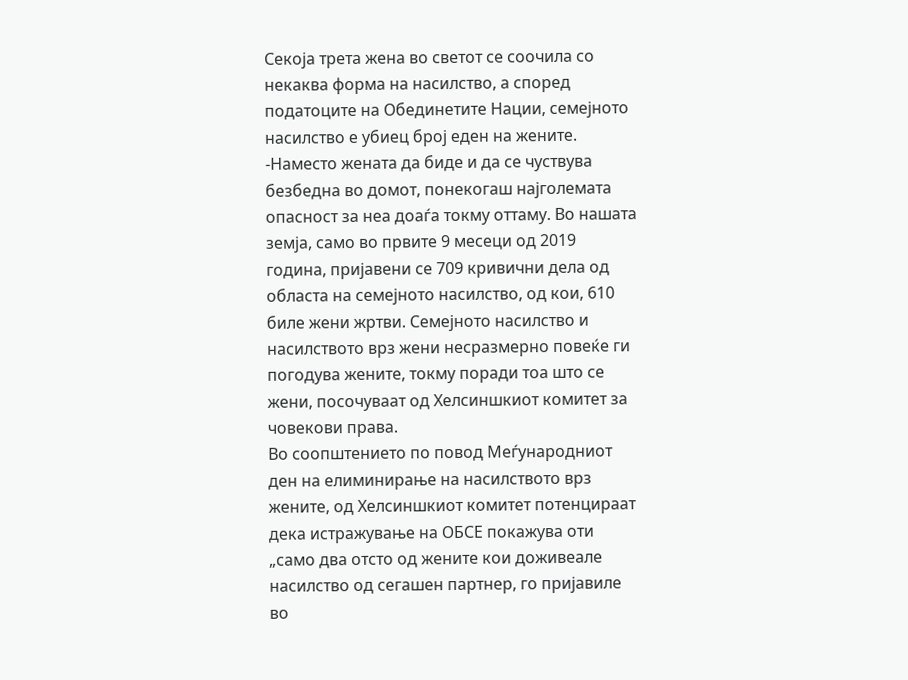Секоја трета жена во светот се соочила со некаква форма на насилство, а според податоците на Обединетите Нации, семејното насилство е убиец број еден на жените.
-Наместо жената да биде и да се чуствува безбедна во домот, понекогаш најголемата опасност за неа доаѓа токму оттаму. Во нашата земја, само во првите 9 месеци од 2019 година, пријавени се 709 кривични дела од областа на семејното насилство, од кои, 610 биле жени жртви. Семејното насилство и насилството врз жени несразмерно повеќе ги погодува жените, токму поради тоа што се жени, посочуваат од Хелсиншкиот комитет за човекови права.
Во соопштението по повод Меѓународниот ден на елиминирање на насилството врз жените, од Хелсиншкиот комитет потенцираат дека истражување на ОБСЕ покажува оти „само два отсто од жените кои доживеале насилство од сегашен партнер, го пријавиле во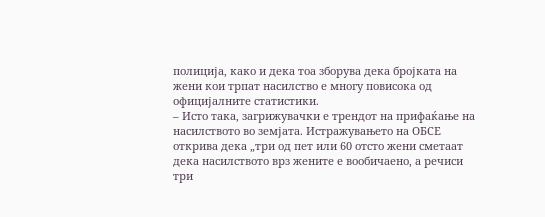полиција, како и дека тоа зборува дека бројката на жени кои трпат насилство е многу повисока од официјалните статистики.
– Исто така, загрижувачки е трендот на прифаќање на насилството во земјата. Истражувањето на ОБСЕ открива дека „три од пет или 60 отсто жени сметаат дека насилството врз жените е вообичаено, а речиси три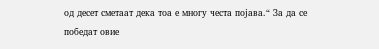од десет сметаат дека тоа е многу честа појава.“ За да се победат овие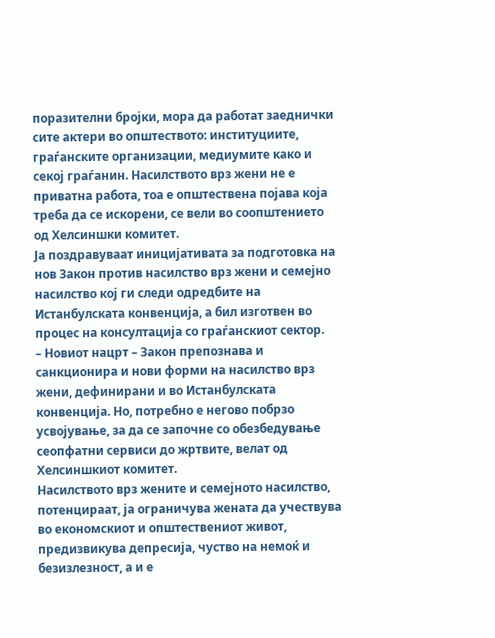поразителни бројки, мора да работат заеднички сите актери во општеството: институциите, граѓанските организации, медиумите како и секој граѓанин. Насилството врз жени не е приватна работа, тоа е општествена појава која треба да се искорени, се вели во соопштението од Хелсиншки комитет.
Ја поздравуваат иницијативата за подготовка на нов Закон против насилство врз жени и семејно насилство кој ги следи одредбите на Истанбулската конвенција, а бил изготвен во процес на консултација со граѓанскиот сектор.
– Новиот нацрт – Закон препознава и санкционира и нови форми на насилство врз жени, дефинирани и во Истанбулската конвенција. Но, потребно е негово побрзо усвојување, за да се започне со обезбедување сеопфатни сервиси до жртвите, велат од Хелсиншкиот комитет.
Насилството врз жените и семејното насилство, потенцираат, ја ограничува жената да учествува во економскиот и општествениот живот, предизвикува депресија, чуство на немоќ и безизлезност, а и е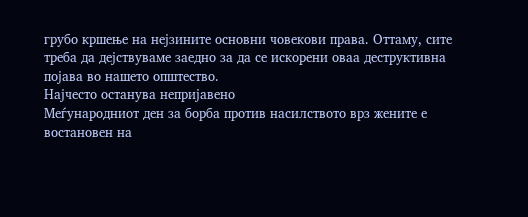грубо кршење на нејзините основни човекови права. Оттаму, сите треба да дејствуваме заедно за да се искорени оваа деструктивна појава во нашето општество.
Најчесто останува непријавено
Меѓународниот ден за борба против насилството врз жените е востановен на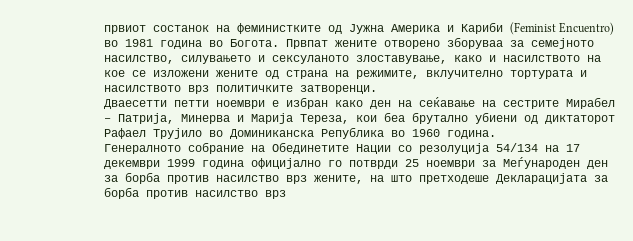првиот состанок на феминистките од Јужна Америка и Кариби (Feminist Encuentro) во 1981 година во Богота. Првпат жените отворено зборуваа за семејното насилство, силувањето и сексуланото злоставување, како и насилството на кое се изложени жените од страна на режимите, вклучително тортурата и насилството врз политичките затворенци.
Дваесетти петти ноември е избран како ден на сеќавање на сестрите Мирабел – Патрија, Минерва и Марија Тереза, кои беа брутално убиени од диктаторот Рафаел Трујило во Доминиканска Република во 1960 година.
Генералното собрание на Обединетите Нации со резолуција 54/134 на 17 декември 1999 година официјално го потврди 25 ноември за Меѓународен ден за борба против насилство врз жените, на што претходеше Декларацијата за борба против насилство врз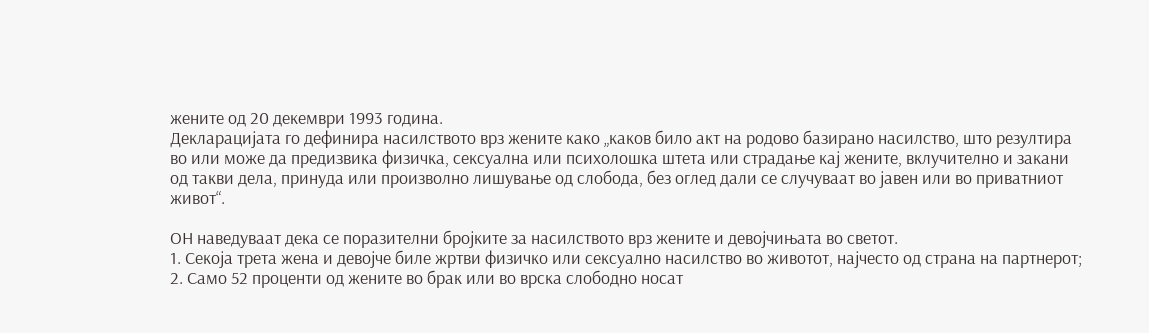жените од 20 декември 1993 година.
Декларацијата го дефинира насилството врз жените како „каков било акт на родово базирано насилство, што резултира во или може да предизвика физичка, сексуална или психолошка штета или страдање кај жените, вклучително и закани од такви дела, принуда или произволно лишување од слобода, без оглед дали се случуваат во јавен или во приватниот живот“.

ОН наведуваат дека се поразителни бројките за насилството врз жените и девојчињата во светот.
1. Секоја трета жена и девојче биле жртви физичко или сексуално насилство во животот, најчесто од страна на партнерот;
2. Само 52 проценти од жените во брак или во врска слободно носат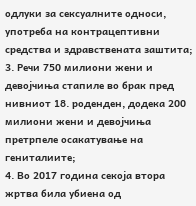одлуки за сексуалните односи, употреба на контрацептивни средства и здравствената заштита;
3. Речи 750 милиони жени и девојчиња стапиле во брак пред нивниот 18. роденден, додека 200 милиони жени и девојчиња претрпеле осакатување на гениталиите;
4. Во 2017 година секоја втора жртва била убиена од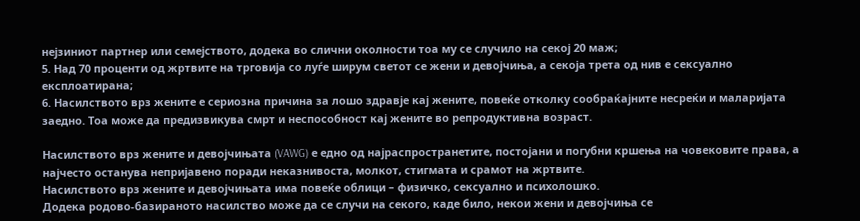нејзиниот партнер или семејството, додека во слични околности тоа му се случило на секој 20 маж;
5. Над 70 проценти од жртвите на трговија со луѓе ширум светот се жени и девојчиња, а секоја трета од нив е сексуално експлоатирана;
6. Насилството врз жените е сериозна причина за лошо здравје кај жените, повеќе отколку сообраќајните несреќи и маларијата заедно. Тоа може да предизвикува смрт и неспособност кај жените во репродуктивна возраст.

Насилството врз жените и девојчињата (VAWG) е едно од најраспространетите, постојани и погубни кршења на човековите права, а најчесто останува непријавено поради неказнивоста, молкот, стигмата и срамот на жртвите.
Насилството врз жените и девојчињата има повеќе облици – физичко, сексуално и психолошко.
Додека родово-базираното насилство може да се случи на секого, каде било, некои жени и девојчиња се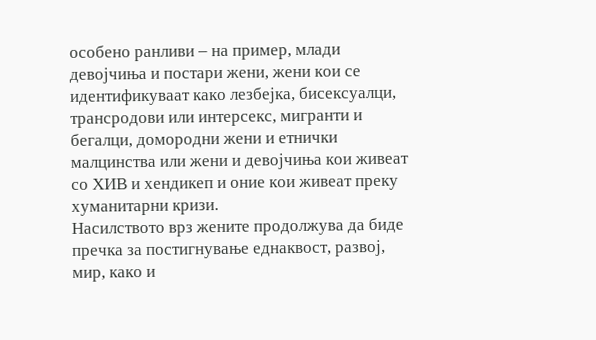особено ранливи – на пример, млади девојчиња и постари жени, жени кои се идентификуваат како лезбејка, бисексуалци, трансродови или интерсекс, мигранти и бегалци, домородни жени и етнички малцинства или жени и девојчиња кои живеат со ХИВ и хендикеп и оние кои живеат преку хуманитарни кризи.
Насилството врз жените продолжува да биде пречка за постигнување еднаквост, развој, мир, како и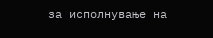за исполнување на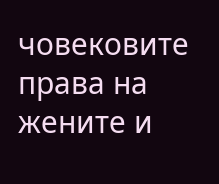човековите права на жените и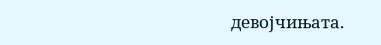девојчињата.